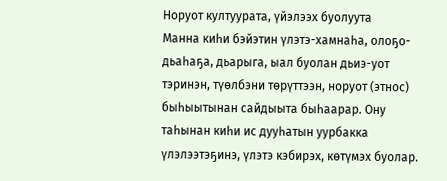Норуот култуурата, үйэлээх буолуута
Манна киһи бэйэтин үлэтэ-хамнаһа, олоҕо-дьаһаҕа, дьарыга, ыал буолан дьиэ-уот тэринэн, түөлбэни төрүттээн, норуот (этнос) быһыытынан сайдыыта быһаарар. Ону таһынан киһи ис дууһатын уурбакка үлэлээтэҕинэ, үлэтэ кэбирэх, көтүмэх буолар.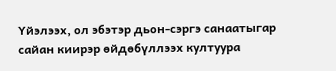Үйэлээх, ол эбэтэр дьон-сэргэ санаатыгар сайан киирэр өйдөбүллээх култуура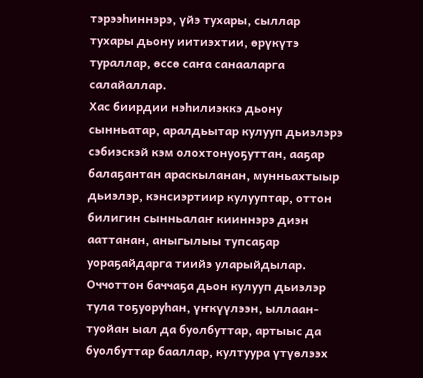тэрээһиннэрэ, үйэ тухары, сыллар тухары дьону иитиэхтии, өрүкүтэ тураллар, өссө саҥа санааларга салайаллар.
Хас биирдии нэһилиэккэ дьону сынньатар, аралдьытар кулууп дьиэлэрэ сэбиэскэй кэм олохтонуоҕуттан, ааҕар балаҕантан араскыланан, мунньахтыыр дьиэлэр, кэнсиэртиир кулууптар, оттон билигин сынньалаҥ кииннэрэ диэн ааттанан, аныгылыы тупсаҕар уораҕайдарга тиийэ уларыйдылар. Оччоттон баччаҕа дьон кулууп дьиэлэр тула тоҕуоруһан, үҥкүүлээн, ыллаан-туойан ыал да буолбуттар, артыыс да буолбуттар бааллар, култуура үтүөлээх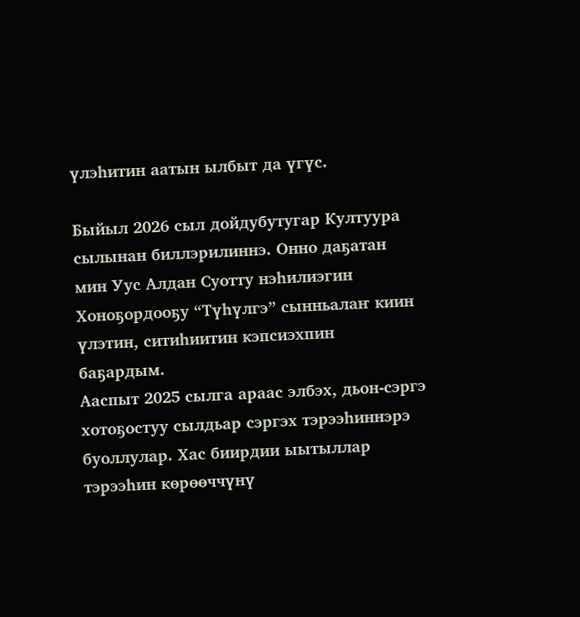үлэһитин аатын ылбыт да үгүс.

Быйыл 2026 сыл дойдубутугар Култуура сылынан биллэрилиннэ. Онно даҕатан мин Уус Алдан Суотту нэһилиэгин Хоноҕордооҕу “Түһүлгэ” сынньалаҥ киин үлэтин, ситиһиитин кэпсиэхпин баҕардым.
Ааспыт 2025 сылга араас элбэх, дьон-сэргэ хотоҕостуу сылдьар сэргэх тэрээһиннэрэ буоллулар. Хас биирдии ыытыллар тэрээһин көрөөччүнү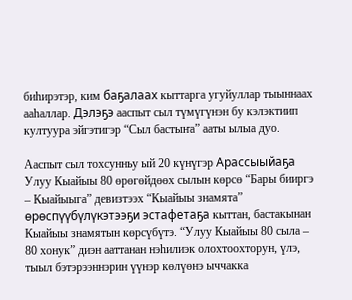биһирэтэр, ким баҕалаах кыттарга угуйуллар тыыннаах ааһаллар. Дэлэҕэ ааспыт сыл түмүгүнэн бу кэлэктиип култуура эйгэтигэр “Сыл бастыҥа” ааты ылыа дуо.

Ааспыт сыл тохсунньу ый 20 күнүгэр Арассыыйаҕа Улуу Кыайыы 80 өрөгөйдөөх сылын көрсө “Бары бииргэ – Кыайыыга” девизтээх “Кыайыы знамята” өрөспүүбүлүкэтээҕи эстафетаҕа кыттан, бастакынан Кыайыы знамятын көрсүбүтэ. “Улуу Кыайыы 80 сыла – 80 хонук” диэн ааттанан нэһилиэк олохтоохторун, үлэ, тыыл бэтэрээннэрин үүнэр көлүөнэ ыччакка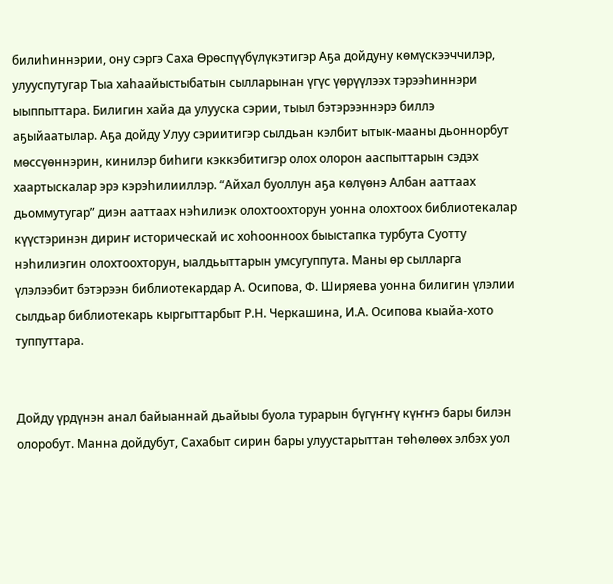билиһиннэрии, ону сэргэ Саха Өрөспүүбүлүкэтигэр Аҕа дойдуну көмүскээччилэр, улууспутугар Тыа хаһаайыстыбатын сылларынан үгүс үөрүүлээх тэрээһиннэри ыыппыттара. Билигин хайа да улууска сэрии, тыыл бэтэрээннэрэ биллэ аҕыйаатылар. Аҕа дойду Улуу сэриитигэр сылдьан кэлбит ытык-мааны дьоннорбут мөссүөннэрин, кинилэр биһиги кэккэбитигэр олох олорон ааспыттарын сэдэх хаартыскалар эрэ кэрэһилииллэр. “Айхал буоллун аҕа көлүөнэ Албан ааттаах дьоммутугар” диэн ааттаах нэһилиэк олохтоохторун уонна олохтоох библиотекалар күүстэринэн дириҥ историческай ис хоһоонноох быыстапка турбута Суотту нэһилиэгин олохтоохторун, ыалдьыттарын умсугуппута. Маны өр сылларга үлэлээбит бэтэрээн библиотекардар А. Осипова, Ф. Ширяева уонна билигин үлэлии сылдьар библиотекарь кыргыттарбыт Р.Н. Черкашина, И.А. Осипова кыайа-хото туппуттара.


Дойду үрдүнэн анал байыаннай дьайыы буола турарын бүгүҥҥү күҥҥэ бары билэн олоробут. Манна дойдубут, Сахабыт сирин бары улуустарыттан төһөлөөх элбэх уол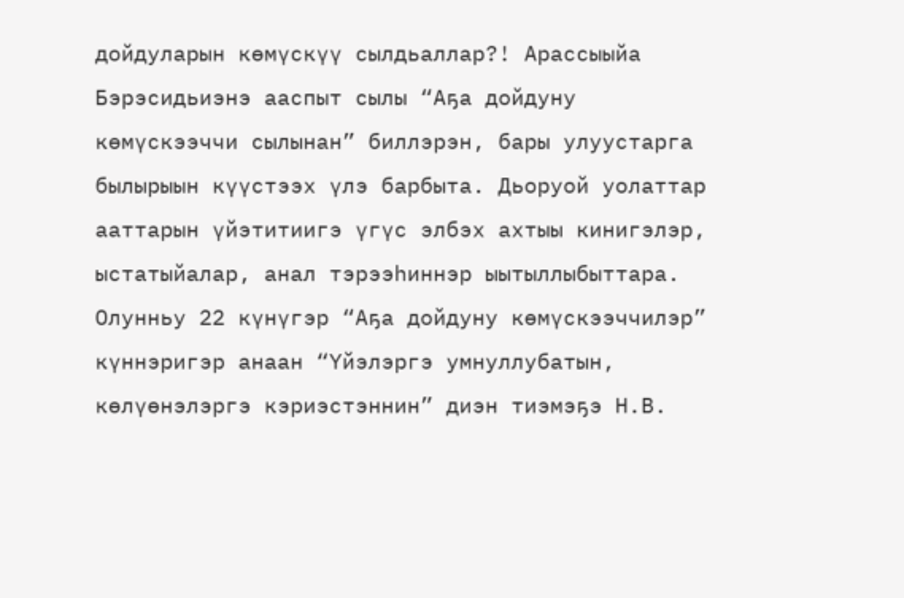дойдуларын көмүскүү сылдьаллар?! Арассыыйа Бэрэсидьиэнэ ааспыт сылы “Аҕа дойдуну көмүскээччи сылынан” биллэрэн, бары улуустарга былырыын күүстээх үлэ барбыта. Дьоруой уолаттар ааттарын үйэтитиигэ үгүс элбэх ахтыы кинигэлэр, ыстатыйалар, анал тэрээһиннэр ыытыллыбыттара. Олунньу 22 күнүгэр “Аҕа дойдуну көмүскээччилэр” күннэригэр анаан “Үйэлэргэ умнуллубатын, көлүөнэлэргэ кэриэстэннин” диэн тиэмэҕэ Н.В.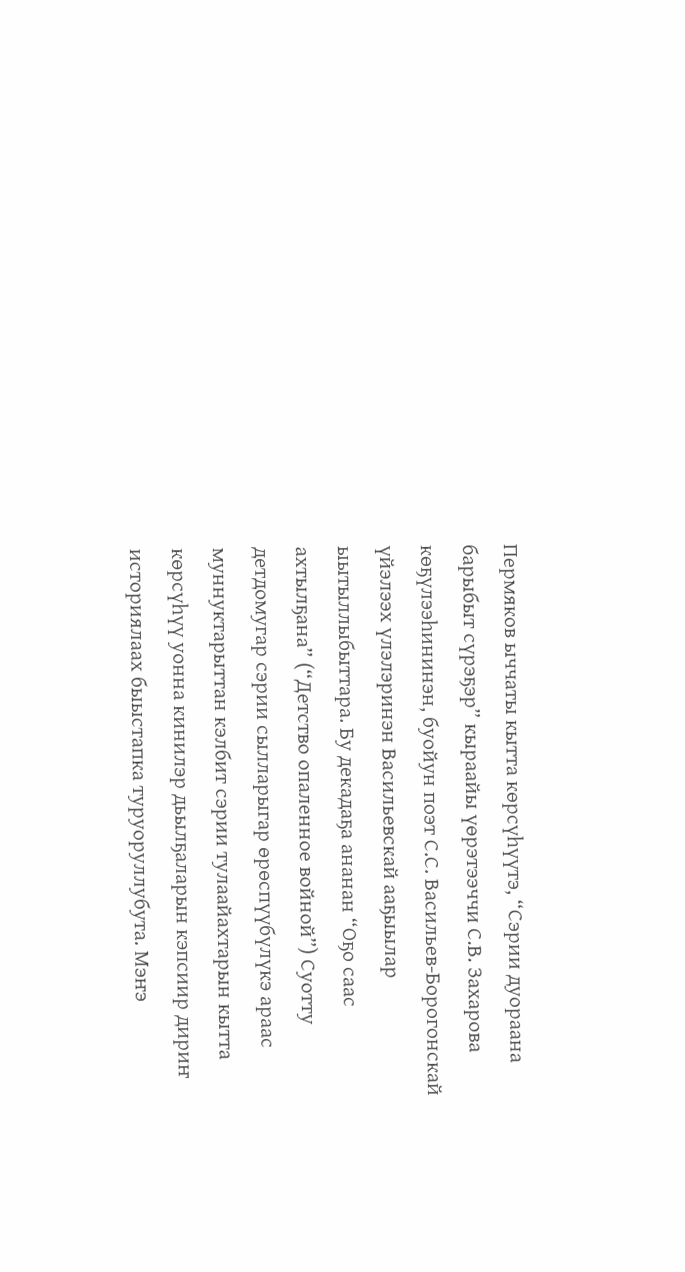Пермяков ыччаты кытта көрсүһүүтэ, “Сэрии дуораана барыбыт сүрэҕэр” кыраайы үөрэтээччи С.В. Захарова көҕүлээһининэн, буойун поэт С.С. Васильев-Борогонскай үйэлээх үлэлэринэн Васильевскай ааҕыылар ыытыллыбыттара. Бу декадаҕа ананан “Оҕо саас ахтылҕана” (“Детство опаленное войной”) Суотту детдомугар сэрии сылларыгар өрөспүүбүлүкэ араас муннуктарыттан кэлбит сэрии тулаайахтарын кытта көрсүһүү уонна кинилэр дьылҕаларын кэпсиир дириҥ историялаах быыстапка туруоруллубута. Мэҥэ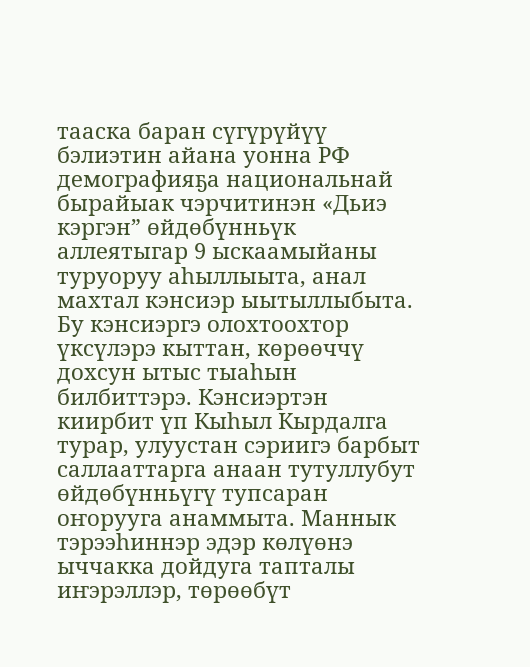тааска баран сүгүрүйүү бэлиэтин айана уонна РФ демографияҕа национальнай бырайыак чэрчитинэн «Дьиэ кэргэн” өйдөбүнньүк аллеятыгар 9 ыскаамыйаны туруоруу аһыллыыта, анал махтал кэнсиэр ыытыллыбыта. Бу кэнсиэргэ олохтоохтор үксүлэрэ кыттан, көрөөччү дохсун ытыс тыаһын билбиттэрэ. Кэнсиэртэн киирбит үп Кыһыл Кырдалга турар, улуустан сэриигэ барбыт саллааттарга анаан тутуллубут өйдөбүнньүгү тупсаран оҥорууга анаммыта. Маннык тэрээһиннэр эдэр көлүөнэ ыччакка дойдуга тапталы иҥэрэллэр, төрөөбүт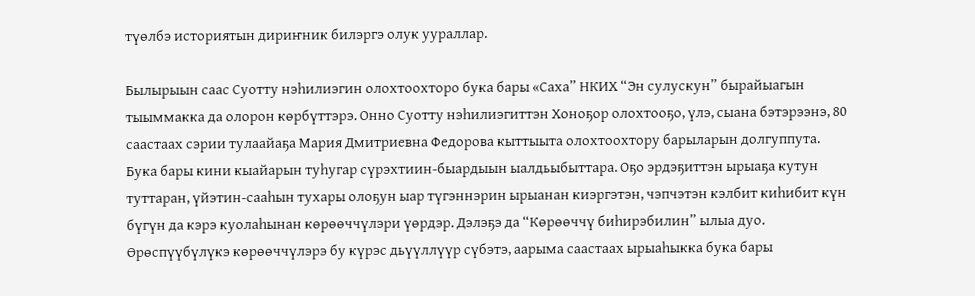түөлбэ историятын дириҥник билэргэ олук уураллар.

Былырыын саас Суотту нэһилиэгин олохтоохторо бука бары «Саха” НКИХ “Эн сулускун” бырайыагын тыыммакка да олорон көрбүттэрэ. Онно Суотту нэһилиэгиттэн Хоноҕор олохтооҕо, үлэ, сыана бэтэрээнэ, 80 cаастаах сэрии тулаайаҕа Мария Дмитриевна Федорова кыттыыта олохтоохтору барыларын долгуппута. Бука бары кини кыайарын туһугар сүрэхтиин-быардыын ыалдьыбыттара. Оҕо эрдэҕиттэн ырыаҕа кутун туттаран, үйэтин-сааһын тухары олоҕун ыар түгэннэрин ырыанан киэргэтэн, чэпчэтэн кэлбит киһибит күн бүгүн да кэрэ куолаһынан көрөөччүлэри үөрдэр. Дэлэҕэ да “Көрөөччү биһирэбилин” ылыа дуо. Өрөспүүбүлүкэ көрөөччүлэрэ бу күрэс дьүүллүүр сүбэтэ, аарыма саастаах ырыаһыкка бука бары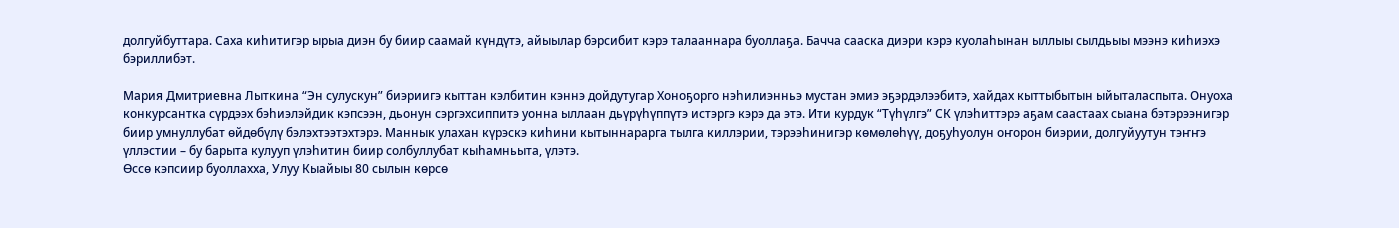долгуйбуттара. Саха киһитигэр ырыа диэн бу биир саамай күндүтэ, айыылар бэрсибит кэрэ талааннара буоллаҕа. Бачча сааска диэри кэрэ куолаһынан ыллыы сылдьыы мээнэ киһиэхэ бэриллибэт.

Мария Дмитриевна Лыткина “Эн сулускун” биэриигэ кыттан кэлбитин кэннэ дойдутугар Хоноҕорго нэһилиэнньэ мустан эмиэ эҕэрдэлээбитэ, хайдах кыттыбытын ыйыталаспыта. Онуоха конкурсантка сүрдээх бэһиэлэйдик кэпсээн, дьонун сэргэхсиппитэ уонна ыллаан дьүрүһүппүтэ истэргэ кэрэ да этэ. Ити курдук “Түһүлгэ” СК үлэһиттэрэ аҕам саастаах сыана бэтэрээнигэр биир умнуллубат өйдөбүлү бэлэхтээтэхтэрэ. Маннык улахан күрэскэ киһини кытыннарарга тылга киллэрии, тэрээһинигэр көмөлөһүү, доҕуһуолун оҥорон биэрии, долгуйуутун тэҥҥэ үллэстии – бу барыта кулууп үлэһитин биир солбуллубат кыһамньыта, үлэтэ.
Өссө кэпсиир буоллахха, Улуу Кыайыы 80 сылын көрсө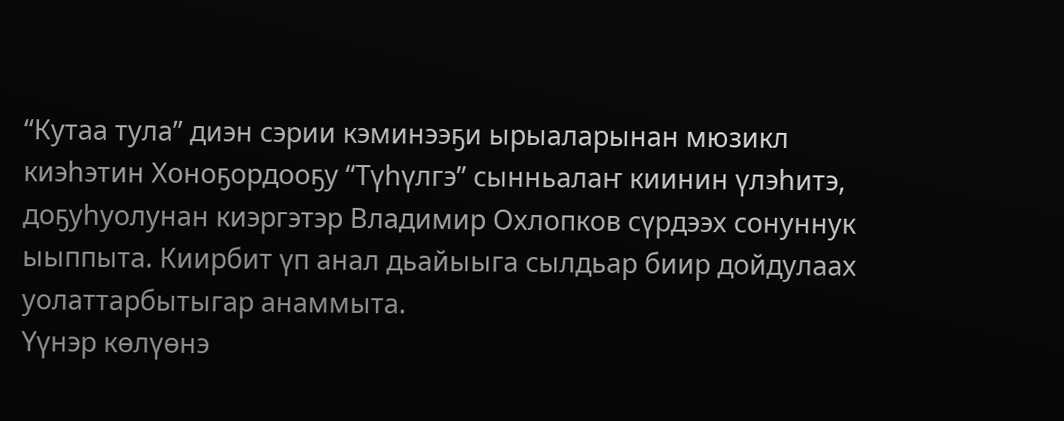“Кутаа тула” диэн сэрии кэминээҕи ырыаларынан мюзикл киэһэтин Хоноҕордооҕу “Түһүлгэ” сынньалаҥ киинин үлэһитэ, доҕуһуолунан киэргэтэр Владимир Охлопков сүрдээх сонуннук ыыппыта. Киирбит үп анал дьайыыга сылдьар биир дойдулаах уолаттарбытыгар анаммыта.
Үүнэр көлүөнэ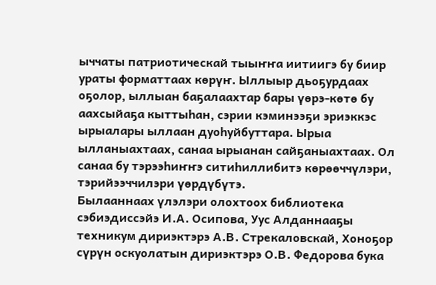ыччаты патриотическай тыыҥҥа иитиигэ бу биир ураты форматтаах көрүҥ. Ыллыыр дьоҕурдаах оҕолор, ыллыан баҕалаахтар бары үөрэ-көтө бу аахсыйаҕа кыттыһан, сэрии кэминээҕи эриэккэс ырыалары ыллаан дуоһуйбуттара. Ырыа ылланыахтаах, санаа ырыанан сайҕаныахтаах. Ол санаа бу тэрээһиҥҥэ ситиһиллибитэ көрөөччүлэри, тэрийээччилэри үөрдүбүтэ.
Былааннаах үлэлэри олохтоох библиотека сэбиэдиссэйэ И.А. Осипова, Уус Алданнааҕы техникум дириэктэрэ А.В. Стрекаловскай, Хоноҕор сүрүн оскуолатын дириэктэрэ О.В. Федорова бука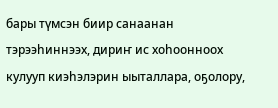бары түмсэн биир санаанан тэрээһиннээх, дириҥ ис хоһоонноох кулууп киэһэлэрин ыыталлара, оҕолору,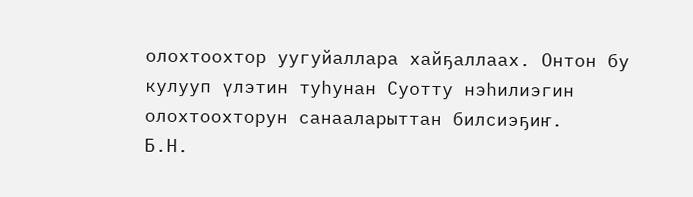олохтоохтор уугуйаллара хайҕаллаах. Онтон бу кулууп үлэтин туһунан Суотту нэһилиэгин олохтоохторун санааларыттан билсиэҕиҥ.
Б.Н.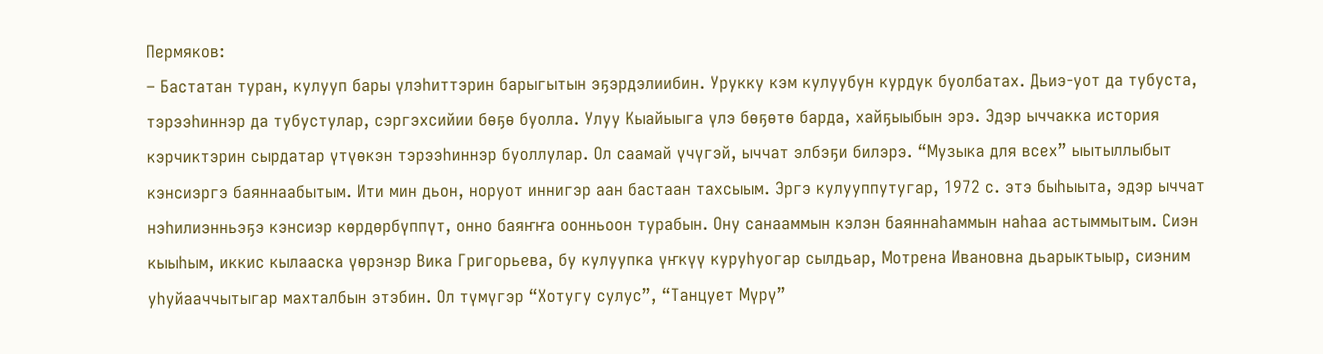Пермяков:
– Бастатан туран, кулууп бары үлэһиттэрин барыгытын эҕэрдэлиибин. Урукку кэм кулуубун курдук буолбатах. Дьиэ-уот да тубуста, тэрээһиннэр да тубустулар, сэргэхсийии бөҕө буолла. Улуу Кыайыыга үлэ бөҕөтө барда, хайҕыыбын эрэ. Эдэр ыччакка история кэрчиктэрин сырдатар үтүөкэн тэрээһиннэр буоллулар. Ол саамай үчүгэй, ыччат элбэҕи билэрэ. “Музыка для всех” ыытыллыбыт кэнсиэргэ баяннаабытым. Ити мин дьон, норуот иннигэр аан бастаан тахсыым. Эргэ кулууппутугар, 1972 с. этэ быһыыта, эдэр ыччат нэһилиэнньэҕэ кэнсиэр көрдөрбүппүт, онно баяҥҥа оонньоон турабын. Ону санааммын кэлэн баяннаһаммын наһаа астыммытым. Сиэн кыыһым, иккис кылааска үөрэнэр Вика Григорьева, бу кулуупка үҥкүү куруһуогар сылдьар, Мотрена Ивановна дьарыктыыр, сиэним уһуйааччытыгар махталбын этэбин. Ол түмүгэр “Хотугу сулус”, “Танцует Мүрү”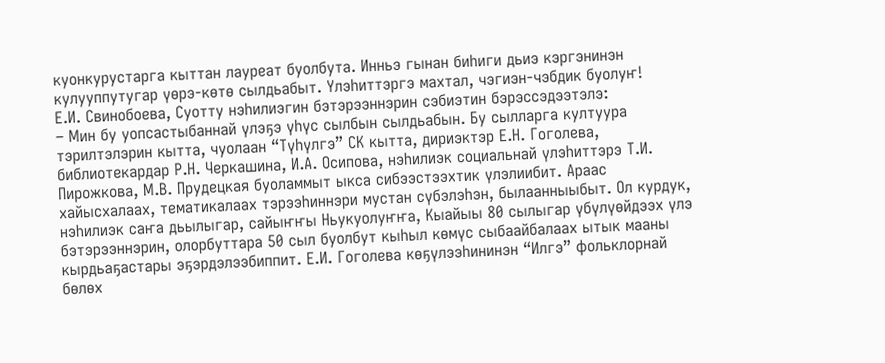куонкурустарга кыттан лауреат буолбута. Инньэ гынан биһиги дьиэ кэргэнинэн кулууппутугар үөрэ-көтө сылдьабыт. Үлэһиттэргэ махтал, чэгиэн-чэбдик буолуҥ!
Е.И. Свинобоева, Суотту нэһилиэгин бэтэрээннэрин сэбиэтин бэрэссэдээтэлэ:
– Мин бу уопсастыбаннай үлэҕэ үһүс сылбын сылдьабын. Бу сылларга култуура тэрилтэлэрин кытта, чуолаан “Түһүлгэ” СК кытта, дириэктэр Е.Н. Гоголева, библиотекардар Р.Н. Черкашина, И.А. Осипова, нэһилиэк социальнай үлэһиттэрэ Т.И. Пирожкова, М.В. Прудецкая буоламмыт ыкса сибээстээхтик үлэлиибит. Араас хайысхалаах, тематикалаах тэрээһиннэри мустан сүбэлэһэн, былаанныыбыт. Ол курдук, нэһилиэк саҥа дьылыгар, сайыҥҥы Ньукуолуҥҥа, Кыайыы 80 сылыгар үбүлүөйдээх үлэ бэтэрээннэрин, олорбуттара 50 cыл буолбут кыһыл көмүс сыбаайбалаах ытык мааны кырдьаҕастары эҕэрдэлээбиппит. Е.И. Гоголева көҕүлээһининэн “Илгэ” фольклорнай бөлөх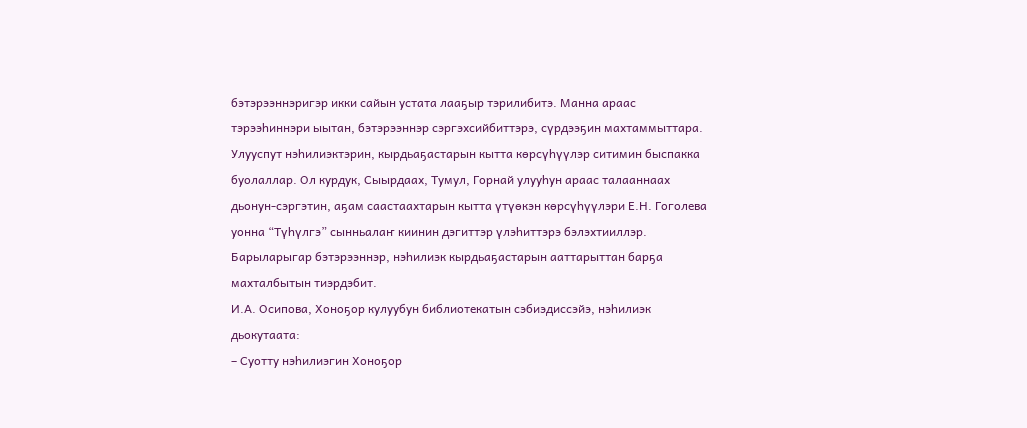бэтэрээннэригэр икки сайын устата лааҕыр тэрилибитэ. Манна араас тэрээһиннэри ыытан, бэтэрээннэр сэргэхсийбиттэрэ, сүрдээҕин махтаммыттара. Улууспут нэһилиэктэрин, кырдьаҕастарын кытта көрсүһүүлэр ситимин быспакка буолаллар. Ол курдук, Сыырдаах, Тумул, Горнай улууһун араас талааннаах дьонун-сэргэтин, аҕам саастаахтарын кытта үтүөкэн көрсүһүүлэри Е.Н. Гоголева уонна “Түһүлгэ” сынньалаҥ киинин дэгиттэр үлэһиттэрэ бэлэхтииллэр. Барыларыгар бэтэрээннэр, нэһилиэк кырдьаҕастарын ааттарыттан барҕа махталбытын тиэрдэбит.
И.А. Осипова, Хоноҕор кулуубун библиотекатын сэбиэдиссэйэ, нэһилиэк дьокутаата:
– Суотту нэһилиэгин Хоноҕор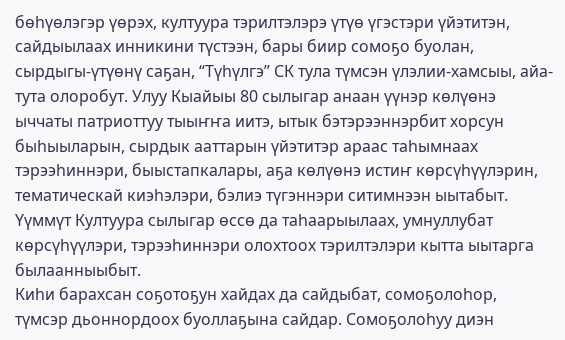бөһүөлэгэр үөрэх, култуура тэрилтэлэрэ үтүө үгэстэри үйэтитэн, сайдыылаах инникини түстээн, бары биир сомоҕо буолан, сырдыгы-үтүөнү саҕан, “Түһүлгэ” СК тула түмсэн үлэлии-хамсыы, айа-тута олоробут. Улуу Кыайыы 80 сылыгар анаан үүнэр көлүөнэ ыччаты патриоттуу тыыҥҥа иитэ, ытык бэтэрээннэрбит хорсун быһыыларын, сырдык ааттарын үйэтитэр араас таһымнаах тэрээһиннэри, быыстапкалары, аҕа көлүөнэ истиҥ көрсүһүүлэрин, тематическай киэһэлэри, бэлиэ түгэннэри ситимнээн ыытабыт. Үүммүт Култуура сылыгар өссө да таһаарыылаах, умнуллубат көрсүһүүлэри, тэрээһиннэри олохтоох тэрилтэлэри кытта ыытарга былаанныыбыт.
Киһи барахсан соҕотоҕун хайдах да сайдыбат, сомоҕолоһор, түмсэр дьоннордоох буоллаҕына сайдар. Сомоҕолоһуу диэн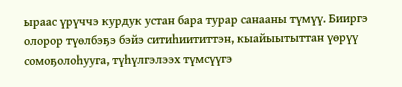ыраас үрүччэ курдук устан бара турар санааны түмүү. Бииргэ олорор түөлбэҕэ бэйэ ситиһиититтэн, кыайыытыттан үөрүү сомоҕолоһууга, түһүлгэлээх түмсүүгэ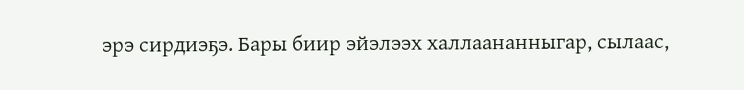эрэ сирдиэҕэ. Бары биир эйэлээх халлаананныгар, сылаас,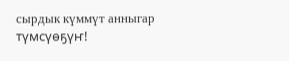сырдык күммүт анныгар түмсүөҕүҥ!